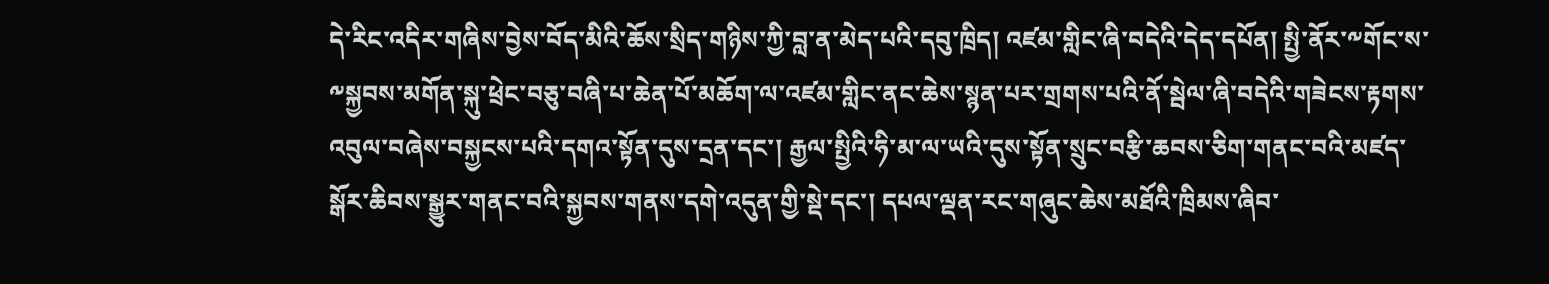དེ་རིང་འདིར་གཞིས་བྱེས་བོད་མིའི་ཆོས་སྲིད་གཉིས་ཀྱི་བླ་ན་མེད་པའི་དབུ་ཁྲིད། འཛམ་གླིང་ཞི་བདེའི་དེད་དཔོན། སྤྱི་ནོར་༸གོང་ས་༸སྐྱབས་མགོན་སྐུ་ཕྲེང་བཅུ་བཞི་པ་ཆེན་པོ་མཆོག་ལ་འཛམ་གླིང་ནང་ཆེས་སྙན་པར་གྲགས་པའི་ནོ་སྦེལ་ཞི་བདེའི་གཟེངས་རྟགས་འབུལ་བཞེས་བསྐྱངས་པའི་དགའ་སྟོན་དུས་དྲན་དང་། རྒྱལ་སྤྱིའི་ཧི་མ་ལ་ཡའི་དུས་སྟོན་སྲུང་བརྩི་ཆབས་ཅིག་གནང་བའི་མཛད་སྒོར་ཆིབས་སྒྱུར་གནང་བའི་སྐྱབས་གནས་དགེ་འདུན་གྱི་སྡེ་དང་། དཔལ་ལྡན་རང་གཞུང་ཆེས་མཐོའི་ཁྲིམས་ཞིབ་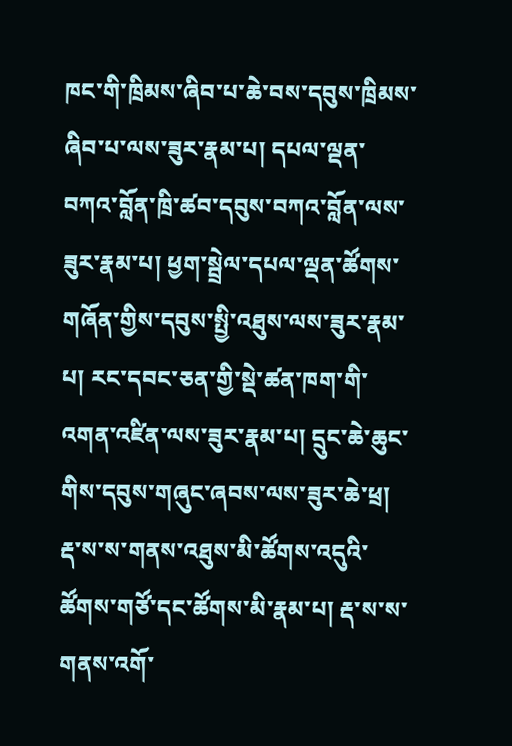ཁང་གི་ཁྲིམས་ཞིབ་པ་ཆེ་བས་དབུས་ཁྲིམས་ཞིབ་པ་ལས་ཟུར་རྣམ་པ། དཔལ་ལྡན་བཀའ་བློན་ཁྲི་ཚབ་དབུས་བཀའ་བློན་ལས་ཟུར་རྣམ་པ། ཕྱག་སྦྲེལ་དཔལ་ལྡན་ཚོགས་གཞོན་གྱིས་དབུས་སྤྱི་འཐུས་ལས་ཟུར་རྣམ་པ། རང་དབང་ཅན་གྱི་སྡེ་ཚན་ཁག་གི་འགན་འཛིན་ལས་ཟུར་རྣམ་པ། དྲུང་ཆེ་ཆུང་གིས་དབུས་གཞུང་ཞབས་ལས་ཟུར་ཆེ་ཕྲ། རྡ་ས་ས་གནས་འཐུས་མི་ཚོགས་འདུའི་ཚོགས་གཙོ་དང་ཚོགས་མི་རྣམ་པ། རྡ་ས་ས་གནས་འགོ་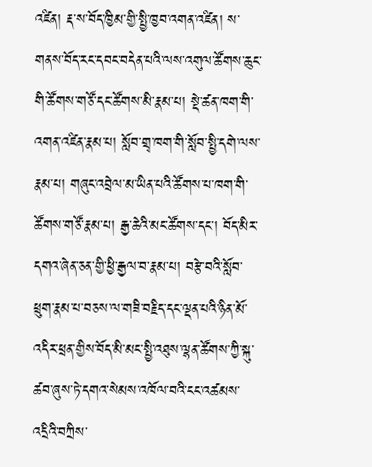འཛིན། རྡ་ས་བོད་ཁྱིམ་གྱི་སྤྱི་ཁྱབ་འགན་འཛིན། ས་གནས་བོད་རང་དབང་བདེན་པའི་ལས་འགུལ་ཚོགས་ཆུང་གི་ཚོགས་གཙོ་དང་ཚོགས་མི་རྣམ་པ། སྡེ་ཚན་ཁག་གི་འགན་འཛིན་རྣམ་པ། སློབ་གྲྭ་ཁག་གི་སློབ་སྤྱི་དགེ་ལས་རྣམ་པ། གཞུང་འབྲེལ་མ་ཡིན་པའི་ཚོགས་པ་ཁག་གི་ཚོགས་གཙོ་རྣམ་པ། རྒྱ་ཆེའི་མང་ཚོགས་དང་། བོད་མིར་དགའ་ཞེན་ཅན་གྱི་ཕྱི་རྒྱལ་བ་རྣམ་པ། བརྩེ་བའི་སློབ་ཕྲུག་རྣམ་པ་བཅས་ལ་གཟི་བརྗིད་དང་ལྡན་པའི་ཉིན་མོ་འདིར་ཕྲན་གྱིས་བོད་མི་མང་སྤྱི་འཐུས་ལྷན་ཚོགས་ཀྱི་སྐུ་ཚབ་ཞུས་ཏེ་དགའ་སེམས་འཁོལ་བའི་ངང་འཚམས་འདྲིའི་བཀྲིས་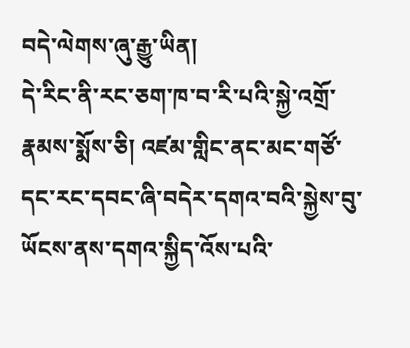བདེ་ལེགས་ཞུ་རྒྱུ་ཡིན།
དེ་རིང་ནི་རང་ཅག་ཁ་བ་རི་པའི་སྐྱེ་འགྲོ་རྣམས་སྨོས་ཅི། འཛམ་གླིང་ནང་མང་གཙོ་དང་རང་དབང་ཞི་བདེར་དགའ་བའི་སྐྱེས་བུ་ཡོངས་ནས་དགའ་སྐྱིད་འོས་པའི་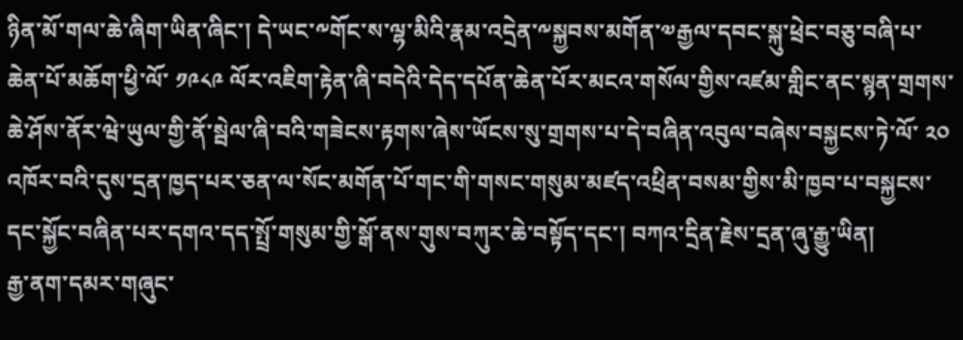ཉིན་མོ་གལ་ཆེ་ཞིག་ཡིན་ཞིང་། དེ་ཡང་༸གོང་ས་ལྷ་མིའི་རྣམ་འདྲེན་༸སྐྱབས་མགོན་༧རྒྱལ་དབང་སྐུ་ཕྲེང་བཅུ་བཞི་པ་ཆེན་པོ་མཆོག་ཕྱི་ལོ་ ༡༩༨༩ ལོར་འཇིག་རྟེན་ཞི་བདེའི་དེད་དཔོན་ཆེན་པོར་མངའ་གསོལ་གྱིས་འཛམ་གླིང་ནང་སྙན་གྲགས་ཆེ་ཤོས་ནོར་ཝེ་ཡུལ་གྱི་ནོ་སྦེལ་ཞི་བའི་གཟེངས་རྟགས་ཞེས་ཡོངས་སུ་གྲགས་པ་དེ་བཞིན་འབུལ་བཞེས་བསྐྱངས་ཏེ་ལོ་ ༢༠ འཁོར་བའི་དུས་དྲན་ཁྱད་པར་ཅན་ལ་སོང་མགོན་པོ་གང་གི་གསང་གསུམ་མཛད་འཕྲིན་བསམ་གྱིས་མི་ཁྱབ་པ་བསྐྱངས་དང་སྐྱོང་བཞིན་པར་དགའ་དད་སྤྲོ་གསུམ་གྱི་སྒོ་ནས་གུས་བཀུར་ཆེ་བསྟོད་དང་། བཀའ་དྲིན་རྗེས་དྲན་ཞུ་རྒྱུ་ཡིན།
རྒྱ་ནག་དམར་གཞུང་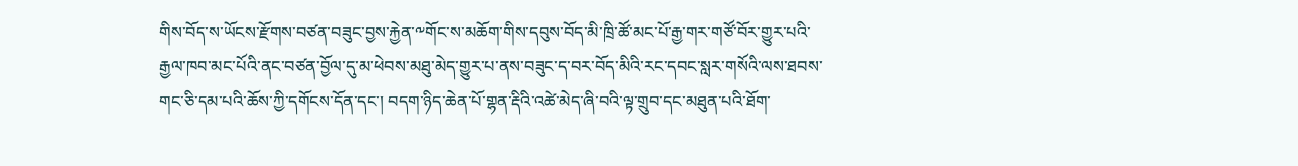གིས་བོད་ས་ཡོངས་རྫོགས་བཙན་བཟུང་བྱས་རྐྱེན་༸གོང་ས་མཆོག་གིས་དབུས་བོད་མི་ཁྲི་ཚོ་མང་པོ་རྒྱ་གར་གཙོ་བོར་གྱུར་པའི་རྒྱལ་ཁབ་མང་པོའི་ནང་བཙན་བྱོལ་དུ་མ་ཕེབས་མཐུ་མེད་གྱུར་པ་ནས་བཟུང་ད་བར་བོད་མིའི་རང་དབང་སླར་གསོའི་ལས་ཐབས་གང་ཅི་དམ་པའི་ཆོས་ཀྱི་དགོངས་དོན་དང་། བདག་ཉིད་ཆེན་པོ་གྷན་རྡིའི་འཚེ་མེད་ཞི་བའི་ལྟ་གྲུབ་དང་མཐུན་པའི་ཐོག་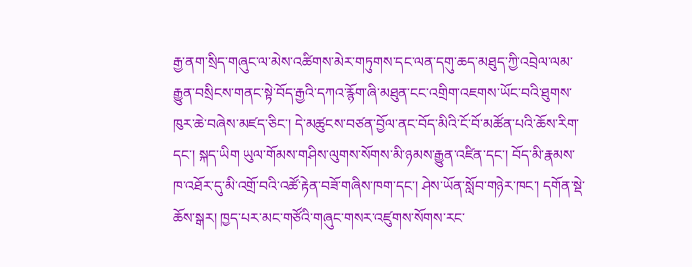རྒྱ་ནག་སྲིད་གཞུང་ལ་མེས་འཚིགས་མེར་གཏུགས་དང་ལན་དགུ་ཆད་མཐུད་ཀྱི་འབྲེལ་ལམ་རྒྱུན་བསྲིངས་གནང་སྟེ་བོད་རྒྱའི་དཀའ་རྙོག་ཞི་མཐུན་ངང་འགྲིག་འཇགས་ཡོང་བའི་ཐུགས་ཁུར་ཆེ་བཞེས་མཛད་ཅིང་། དེ་མཚུངས་བཙན་བྱོལ་ནང་བོད་མིའི་ངོ་བོ་མཚོན་པའི་ཆོས་རིག་དང་། སྐད་ཡིག ཡུལ་གོམས་གཤིས་ལུགས་སོགས་མི་ཉམས་རྒྱུན་འཛིན་དང་། བོད་མི་རྣམས་ཁ་འཐོར་དུ་མི་འགྲོ་བའི་འཚོ་རྟེན་བཟོ་གཞིས་ཁག་དང་། ཤེས་ཡོན་སློབ་གཉེར་ཁང་། དགོན་སྡེ་ཆོས་སྒར། ཁྱད་པར་མང་གཙོའི་གཞུང་གསར་འཛུགས་སོགས་རང་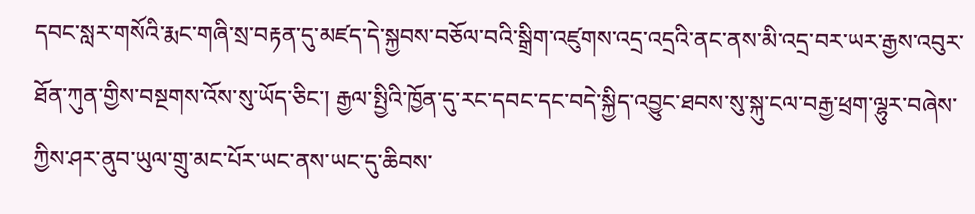དབང་སླར་གསོའི་རྨང་གཞི་སྲ་བརྟན་དུ་མཛད་དེ་སྐྱབས་བཅོལ་བའི་སྒྲིག་འཛུགས་འདྲ་འདྲའི་ནང་ནས་མི་འདྲ་བར་ཡར་རྒྱས་འབུར་ཐོན་ཀུན་གྱིས་བསྔགས་འོས་སུ་ཡོད་ཅིང་། རྒྱལ་སྤྱིའི་ཁྱོན་དུ་རང་དབང་དང་བདེ་སྐྱིད་འབྱུང་ཐབས་སུ་སྐུ་ངལ་བརྒྱ་ཕྲག་ལྷུར་བཞེས་ཀྱིས་ཤར་ནུབ་ཡུལ་གྲུ་མང་པོར་ཡང་ནས་ཡང་དུ་ཆིབས་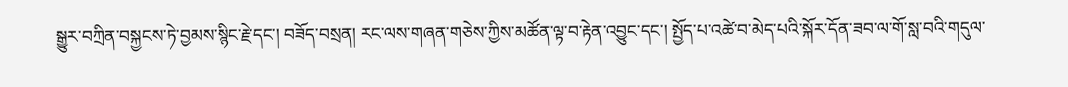སྒྱུར་བཀྲིན་བསྐྱངས་ཏེ་བྱམས་སྙིང་རྗེ་དང་། བཟོད་བསྲན། རང་ལས་གཞན་གཅེས་ཀྱིས་མཚོན་ལྟ་བ་རྟེན་འབྱུང་དང་། སྤྱོད་པ་འཚེ་བ་མེད་པའི་སྐོར་དོན་ཟབ་ལ་གོ་སླ་བའི་གདུལ་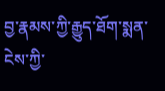བྱ་རྣམས་ཀྱི་རྒྱུད་ཐོག་སྨན་ངེས་ཀྱི་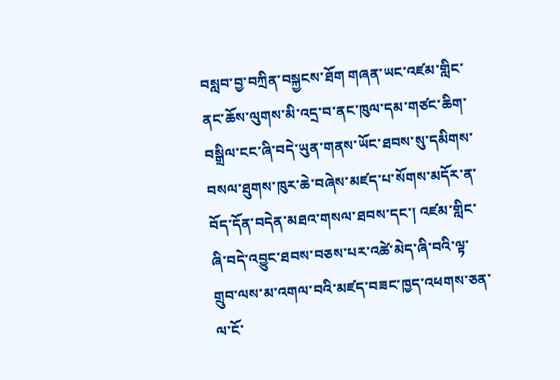བསླབ་བྱ་བཀྲིན་བསྐྱངས་ཐོག གཞན་ཡང་འཛམ་གླིང་ནང་ཆོས་ལུགས་མི་འདྲ་བ་ནང་ཁུལ་དམ་གཙང་ཆིག་བསྒྲིལ་ངང་ཞི་བདེ་ཡུན་གནས་ཡོང་ཐབས་སུ་དམིགས་བསལ་ཐུགས་ཁུར་ཆེ་བཞེས་མཛད་པ་སོགས་མདོར་ན་བོད་དོན་བདེན་མཐའ་གསལ་ཐབས་དང་། འཛམ་གླིང་ཞི་བདེ་འབྱུང་ཐབས་བཅས་པར་འཚེ་མེད་ཞི་བའི་ལྟ་གྲུབ་ལས་མ་འགལ་བའི་མཛད་བཟང་ཁྱད་འཕགས་ཅན་ལ་ངོ་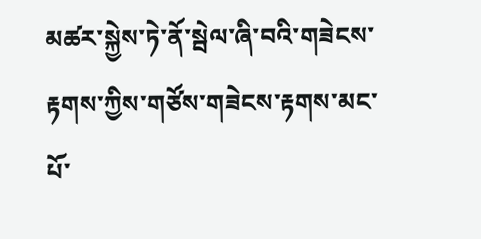མཚར་སྐྱེས་ཏེ་ནོ་སྦེལ་ཞི་བའི་གཟེངས་རྟགས་ཀྱིས་གཙོས་གཟེངས་རྟགས་མང་པོ་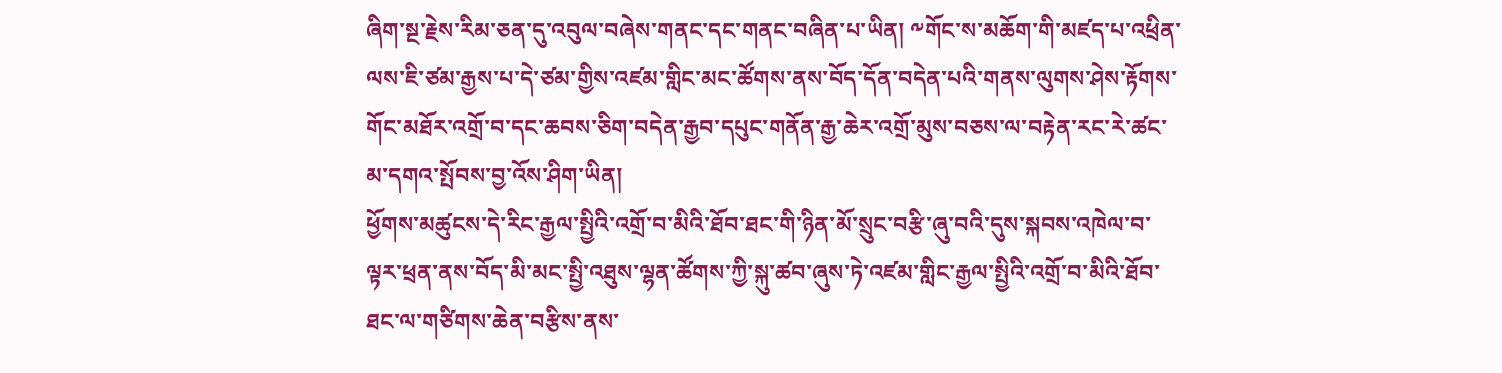ཞིག་སྔ་རྗེས་རིམ་ཅན་དུ་འབུལ་བཞེས་གནང་དང་གནང་བཞིན་པ་ཡིན། ༸གོང་ས་མཆོག་གི་མཛད་པ་འཕྲིན་ལས་ཇི་ཙམ་རྒྱས་པ་དེ་ཙམ་གྱིས་འཛམ་གླིང་མང་ཚོགས་ནས་བོད་དོན་བདེན་པའི་གནས་ལུགས་ཤེས་རྟོགས་གོང་མཐོར་འགྲོ་བ་དང་ཆབས་ཅིག་བདེན་རྒྱབ་དཔུང་གནོན་རྒྱ་ཆེར་འགྲོ་མུས་བཅས་ལ་བརྟེན་རང་རེ་ཚང་མ་དགའ་སྤོབས་བྱ་འོས་ཤིག་ཡིན།
ཕྱོགས་མཚུངས་དེ་རིང་རྒྱལ་སྤྱིའི་འགྲོ་བ་མིའི་ཐོབ་ཐང་གི་ཉིན་མོ་སྲུང་བརྩི་ཞུ་བའི་དུས་སྐབས་འཁེལ་བ་ལྟར་ཕྲན་ནས་བོད་མི་མང་སྤྱི་འཐུས་ལྷན་ཚོགས་ཀྱི་སྐུ་ཚབ་ཞུས་ཏེ་འཛམ་གླིང་རྒྱལ་སྤྱིའི་འགྲོ་བ་མིའི་ཐོབ་ཐང་ལ་གཙིགས་ཆེན་བརྩིས་ནས་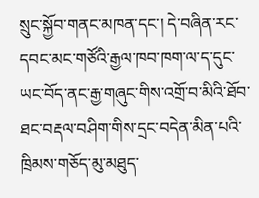སྲུང་སྐྱོབ་གནང་མཁན་དང་། དེ་བཞིན་རང་དབང་མང་གཙོའི་རྒྱལ་ཁབ་ཁག་ལ་ད་དུང་ཡང་བོད་ནང་རྒྱ་གཞུང་གིས་འགྲོ་བ་མིའི་ཐོབ་ཐང་བརྡལ་བཤིག་གིས་དྲང་བདེན་མིན་པའི་ཁྲིམས་གཅོད་མུ་མཐུད་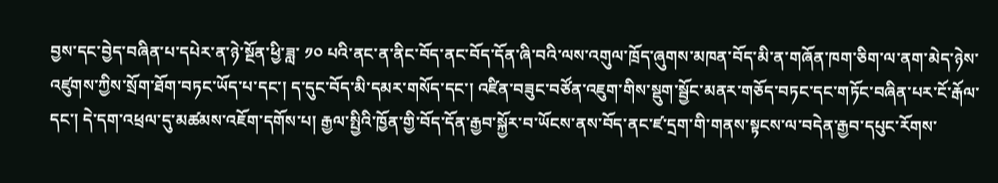བྱས་དང་བྱེད་བཞིན་པ་དཔེར་ན་ཉེ་སྔོན་ཕྱི་ཟླ་ ༡༠ པའི་ནང་ན་ནིང་བོད་ནང་བོད་དོན་ཞི་བའི་ལས་འགུལ་ཁྲོད་ཞུགས་མཁན་བོད་མི་ན་གཞོན་ཁག་ཅིག་ལ་ནག་མེད་ཉེས་འཛུགས་ཀྱིས་སྲོག་ཐོག་བཏང་ཡོད་པ་དང་། ད་དུང་བོད་མི་དམར་གསོད་དང་། འཛིན་བཟུང་བཙོན་འཇུག་གིས་སྡུག་སྦྱོང་མནར་གཅོད་བཏང་དང་གཏོང་བཞིན་པར་ངོ་རྒོལ་དང་། དེ་དག་འཕྲལ་དུ་མཚམས་འཇོག་དགོས་པ། རྒྱལ་སྤྱིའི་ཁྱོན་གྱི་བོད་དོན་རྒྱབ་སྐྱོར་བ་ཡོངས་ནས་བོད་ནང་ཛ་དྲག་གི་གནས་སྟངས་ལ་བདེན་རྒྱབ་དཔུང་རོགས་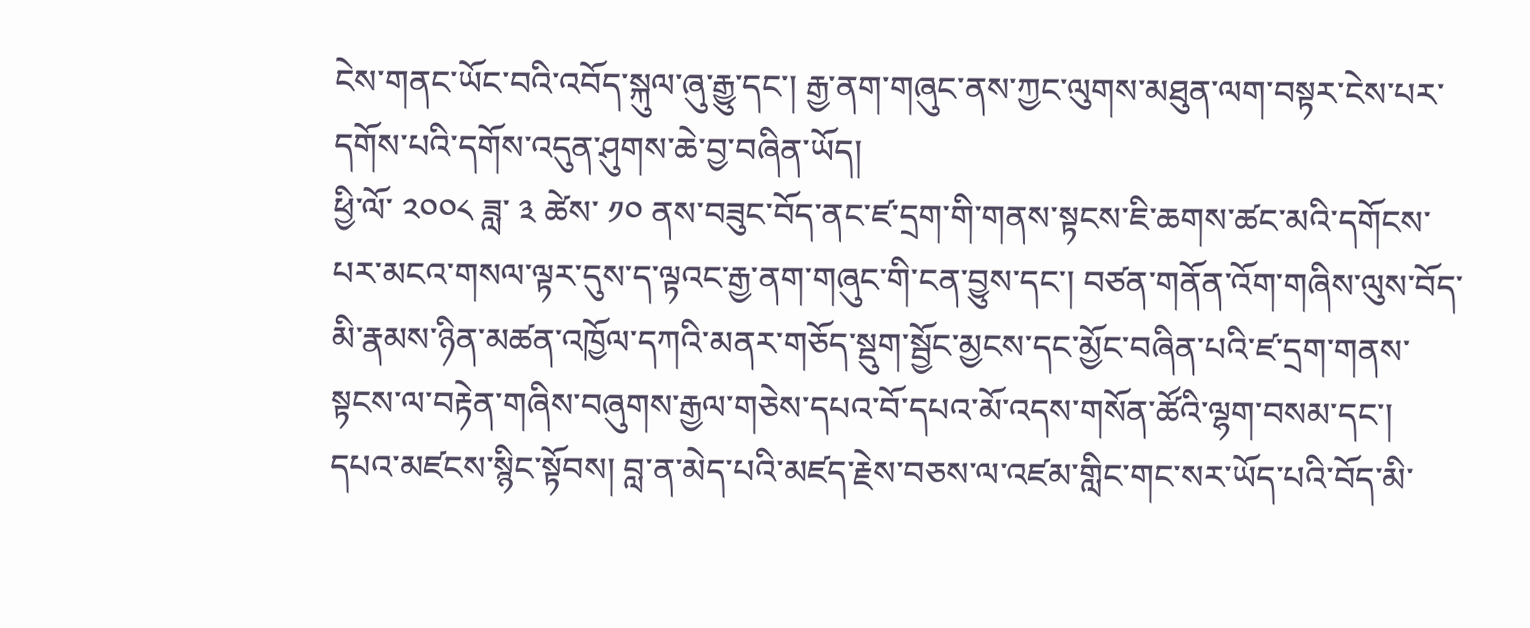ངེས་གནང་ཡོང་བའི་འབོད་སྐུལ་ཞུ་རྒྱུ་དང་། རྒྱ་ནག་གཞུང་ནས་ཀྱང་ལུགས་མཐུན་ལག་བསྟར་ངེས་པར་དགོས་པའི་དགོས་འདུན་ཤུགས་ཆེ་བྱ་བཞིན་ཡོད།
ཕྱི་ལོ་ ༢༠༠༨ ཟླ་ ༣ ཚེས་ ༡༠ ནས་བཟུང་བོད་ནང་ཛ་དྲག་གི་གནས་སྟངས་ཇི་ཆགས་ཚང་མའི་དགོངས་པར་མངའ་གསལ་ལྟར་དུས་ད་ལྟའང་རྒྱ་ནག་གཞུང་གི་ངན་བྱུས་དང་། བཙན་གནོན་འོག་གཞིས་ལུས་བོད་མི་རྣམས་ཉིན་མཚན་འཁྱོལ་དཀའི་མནར་གཅོད་སྡུག་སྦྱོང་མྱངས་དང་མྱོང་བཞིན་པའི་ཛ་དྲག་གནས་སྟངས་ལ་བརྟེན་གཞིས་བཞུགས་རྒྱལ་གཅེས་དཔའ་བོ་དཔའ་མོ་འདས་གསོན་ཚོའི་ལྷག་བསམ་དང་། དཔའ་མཛངས་སྙིང་སྟོབས། བླ་ན་མེད་པའི་མཛད་རྗེས་བཅས་ལ་འཛམ་གླིང་གང་སར་ཡོད་པའི་བོད་མི་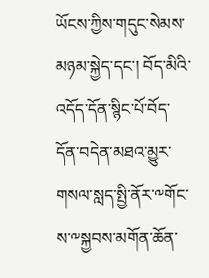ཡོངས་ཀྱིས་གདུང་སེམས་མཉམ་སྐྱེད་དང་། བོད་མིའི་འདོད་དོན་སྙིང་པོ་བོད་དོན་བདེན་མཐའ་མྱུར་གསལ་སླད་སྤྱི་ནོར་༸གོང་ས་༸སྐྱབས་མགོན་ཆོན་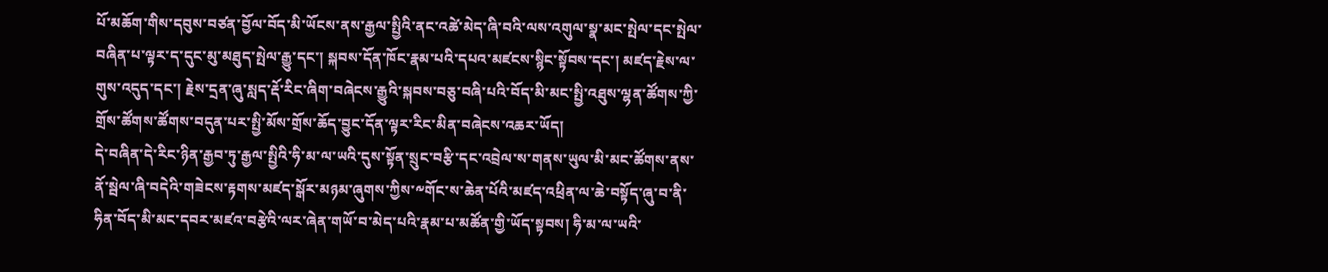པོ་མཆོག་གིས་དབུས་བཙན་བྱོལ་བོད་མི་ཡོངས་ནས་རྒྱལ་སྤྱིའི་ནང་འཚེ་མེད་ཞི་བའི་ལས་འགུལ་སྣ་མང་སྤེལ་དང་སྤེལ་བཞིན་པ་ལྟར་ད་དུང་མུ་མཐུད་སྤེལ་རྒྱུ་དང་། སྐབས་དོན་ཁོང་རྣམ་པའི་དཔའ་མཛངས་སྙིང་སྟོབས་དང་། མཛད་རྗེས་ལ་གུས་འདུད་དང་། རྗེས་དྲན་ཞུ་སླད་རྡོ་རིང་ཞིག་བཞེངས་རྒྱུའི་སྐབས་བཅུ་བཞི་པའི་བོད་མི་མང་སྤྱི་འཐུས་ལྷན་ཚོགས་ཀྱི་གྲོས་ཚོགས་ཚོགས་བདུན་པར་སྤྱི་མོས་གྲོས་ཆོད་བྱུང་དོན་ལྟར་རིང་མིན་བཞེངས་འཆར་ཡོད།
དེ་བཞིན་དེ་རིང་ཉིན་རྒྱབ་ཏུ་རྒྱལ་སྤྱིའི་ཧི་མ་ལ་ཡའི་དུས་སྟོན་སྲུང་བརྩི་དང་འབྲེལ་ས་གནས་ཡུལ་མི་མང་ཚོགས་ནས་ནོ་སྦེལ་ཞི་བདེའི་གཟེངས་རྟགས་མཛད་སྒོར་མཉམ་ཞུགས་ཀྱིས་༸གོང་ས་ཆེན་པོའི་མཛད་འཕྲིན་ལ་ཆེ་བསྟོད་ཞུ་བ་ནི་ཧིན་བོད་མི་མང་དབར་མཛའ་བརྩེའི་ལར་ཞེན་གཡོ་བ་མེད་པའི་རྣམ་པ་མཚོན་གྱི་ཡོད་སྟབས། ཧི་མ་ལ་ཡའི་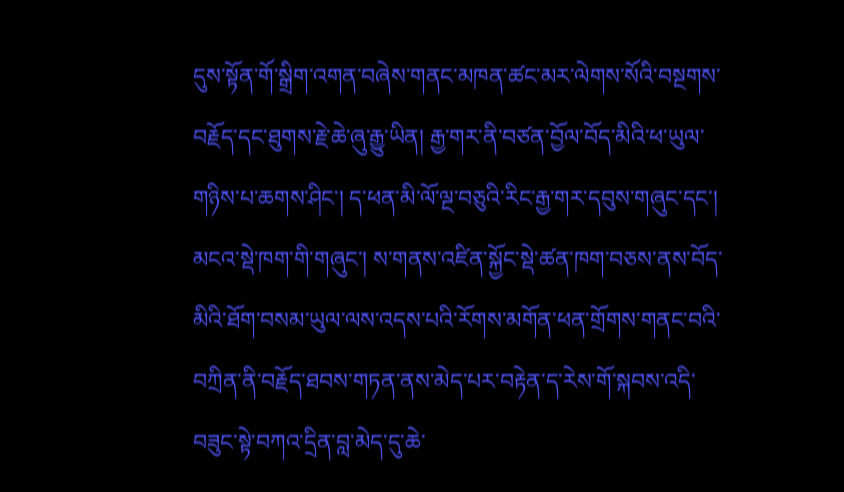དུས་སྟོན་གོ་སྒྲིག་འགན་བཞེས་གནང་མཁན་ཚང་མར་ལེགས་སོའི་བསྔགས་བརྗོད་དང་ཐུགས་རྗེ་ཆེ་ཞུ་རྒྱུ་ཡིན། རྒྱ་གར་ནི་བཙན་བྱོལ་བོད་མིའི་ཕ་ཡུལ་གཉིས་པ་ཆགས་ཤིང་། ད་ཕན་མི་ལོ་ལྔ་བཅུའི་རིང་རྒྱ་གར་དབུས་གཞུང་དང་། མངའ་སྡེ་ཁག་གི་གཞུང་། ས་གནས་འཛིན་སྐྱོང་སྡེ་ཚན་ཁག་བཅས་ནས་བོད་མིའི་ཐོག་བསམ་ཡུལ་ལས་འདས་པའི་རོགས་མགོན་ཕན་གྲོགས་གནང་བའི་བཀྲིན་ནི་བརྗོད་ཐབས་གཏན་ནས་མེད་པར་བརྟེན་ད་རེས་གོ་སྐབས་འདི་བཟུང་སྟེ་བཀའ་དྲིན་བླ་མེད་དུ་ཆེ་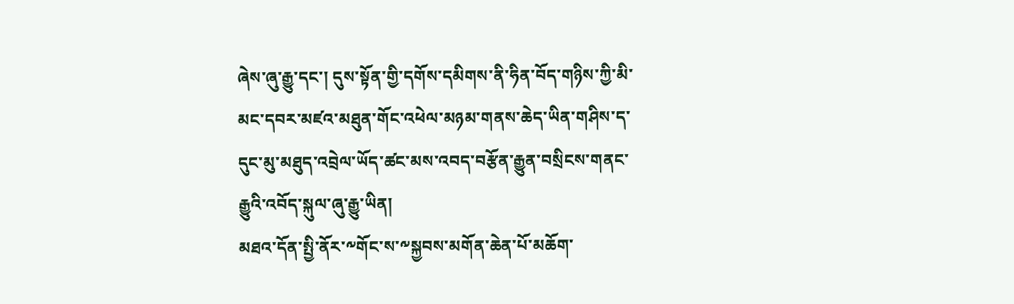ཞེས་ཞུ་རྒྱུ་དང་། དུས་སྟོན་གྱི་དགོས་དམིགས་ནི་ཧིན་བོད་གཉིས་ཀྱི་མི་མང་དབར་མཛའ་མཐུན་གོང་འཕེལ་མཉམ་གནས་ཆེད་ཡིན་གཤིས་ད་དུང་མུ་མཐུད་འབྲེལ་ཡོད་ཚང་མས་འབད་བརྩོན་རྒྱུན་བསྲིངས་གནང་རྒྱུའི་འབོད་སྐུལ་ཞུ་རྒྱུ་ཡིན།
མཐའ་དོན་སྤྱི་ནོར་༸གོང་ས་༸སྐྱབས་མགོན་ཆེན་པོ་མཆོག་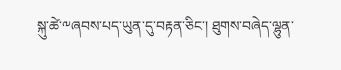སྐུ་ཚེ་༸ཞབས་པད་ཡུན་དུ་བརྟན་ཅིང་། ཐུགས་བཞེད་ལྷུན་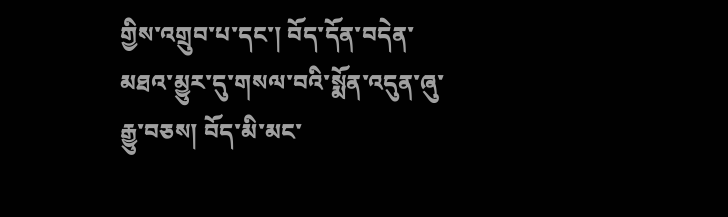གྱིས་འགྲུབ་པ་དང་། བོད་དོན་བདེན་མཐའ་མྱུར་དུ་གསལ་བའི་སྨོན་འདུན་ཞུ་རྒྱུ་བཅས། བོད་མི་མང་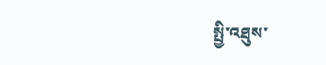སྤྱི་འཐུས་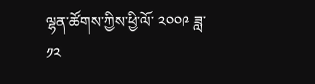ལྷན་ཚོགས་ཀྱིས་ཕྱི་ལོ་ ༢༠༠༩ ཟླ་ ༡༢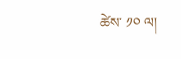ཚེས་ ༡༠ ལ།